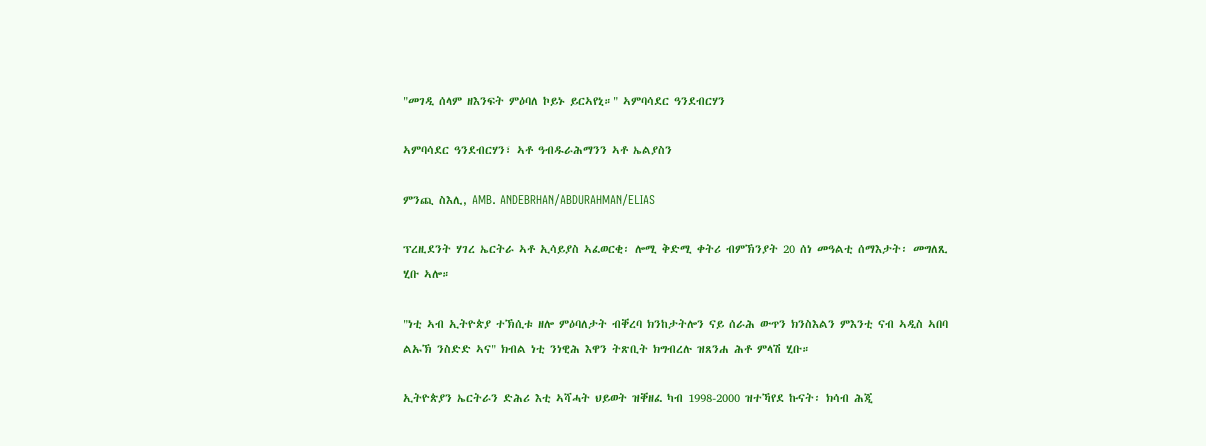"መገዲ ሰላም ዘእንፍት ምዕባለ ኮይኑ ይርኣየኒ።" ኣምባሳደር ዓንደብርሃን

ኣምባሳደር ዓንደብርሃን፣ ኣቶ ዓብዱራሕማንን ኣቶ ኤልያስን

ምንጪ ስእሊ, AMB. ANDEBRHAN/ABDURAHMAN/ELIAS

ፕረዚደንት ሃገረ ኤርትራ ኣቶ ኢሳይያስ ኣፈወርቂ፡ ሎሚ ቅድሚ ቀትሪ ብምኽንያት 20 ሰነ መዓልቲ ሰማእታት፡ መግለጺ ሂቡ ኣሎ።

"ነቲ ኣብ ኢትዮጵያ ተኽሲቱ ዘሎ ምዕባለታት ብቐረባ ክንከታትሎን ናይ ሰራሕ ውጥን ክንስእልን ምእንቲ ናብ ኣዲስ ኣበባ ልኡኽ ንስድድ ኣና" ክብል ነቲ ንነዊሕ እዋን ትጽቢት ክግብረሉ ዝጸንሐ ሕቶ ምላሽ ሂቡ።

ኢትዮጵያን ኤርትራን ድሕሪ እቲ ኣሻሓት ህይወት ዝቐዘፈ ካብ 1998-2000 ዝተኻየደ ኩናት፡ ክሳብ ሕጂ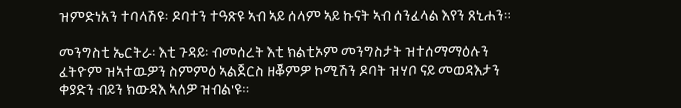ዝምድነአን ተባላሽዩ፡ ዶባተን ተዓጽዩ ኣብ ኣይ ሰላም ኣይ ኩናት ኣብ ሰንፈላል እየን ጸኒሐን።

መንግስቲ ኤርትራ፡ እቲ ጉዳይ፡ ብመሰረት እቲ ክልቲኦም መንግስታት ዝተሰማማዕሉን ፈትዮም ዝኣተዉዎን ስምምዕ ኣልጀርስ ዘቖምዎ ኮሚሽን ዶባት ዝሃቦ ናይ መወዳእታን ቀያድን ብይን ክውዳእ ኣለዎ ዝብል'ዩ።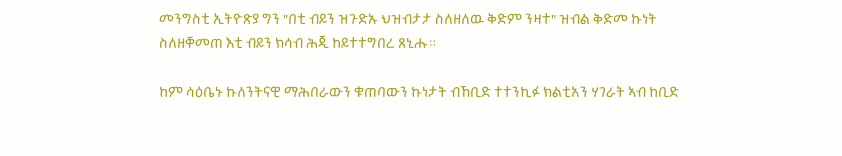መንግስቲ ኢትዮጽያ ግን "በቲ ብይን ዝጉድኡ ህዝብታታ ስለዘለዉ ቅድም ንዛተ" ዝብል ቅድመ ኩነት ስለዘቐመጠ እቲ ብይን ክሳብ ሕጂ ከይተተግበረ ጸኒሑ።

ከም ሳዕቤኑ ኩለንትናዊ ማሕበራውን ቁጠባውን ኩነታት ብኸቢድ ተተንኪፉ ክልቲአን ሃገራት ኣብ ከቢድ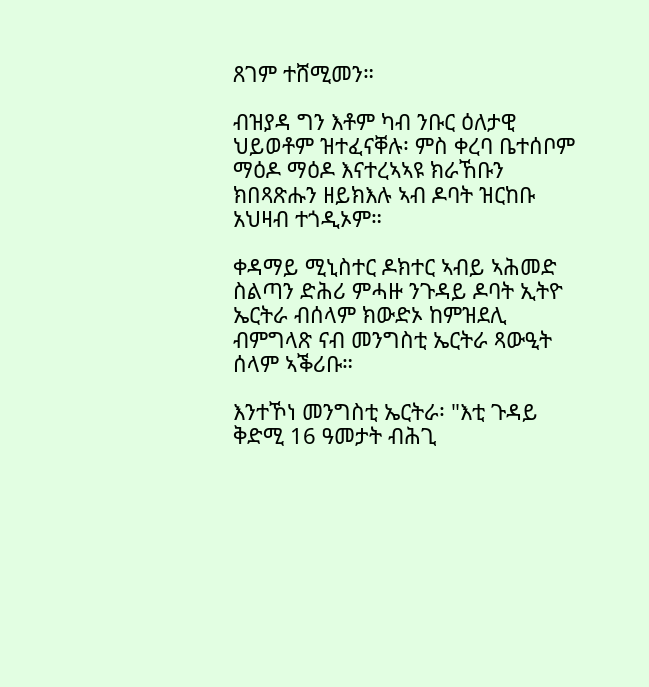ጸገም ተሸሚመን።

ብዝያዳ ግን እቶም ካብ ንቡር ዕለታዊ ህይወቶም ዝተፈናቐሉ፡ ምስ ቀረባ ቤተሰቦም ማዕዶ ማዕዶ እናተረኣኣዩ ክራኸቡን ክበጻጽሑን ዘይክእሉ ኣብ ዶባት ዝርከቡ አህዛብ ተጎዲኦም።

ቀዳማይ ሚኒስተር ዶክተር ኣብይ ኣሕመድ ስልጣን ድሕሪ ምሓዙ ንጉዳይ ዶባት ኢትዮ ኤርትራ ብሰላም ክውድኦ ከምዝደሊ ብምግላጽ ናብ መንግስቲ ኤርትራ ጻውዒት ሰላም ኣቕሪቡ።

እንተኾነ መንግስቲ ኤርትራ፡ "እቲ ጉዳይ ቅድሚ 16 ዓመታት ብሕጊ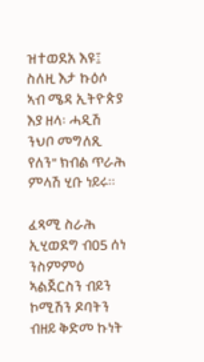ዝተወደአ እዩ፤ ስለዚ እታ ኩዕሶ ኣብ ሜዳ ኢትዮጵያ እያ ዘላ፡ ሓዲሽ ንህቦ መግለጺ የለን" ክብል ጥራሕ ምላሽ ሂቡ ነይሩ።

ፈጻሚ ስራሕ ኢሂወደግ ብ05 ሰነ ንስምምዕ ኣልጀርስን ብይን ኮሚሽን ዶባትን ብዘይ ቅድመ ኩነት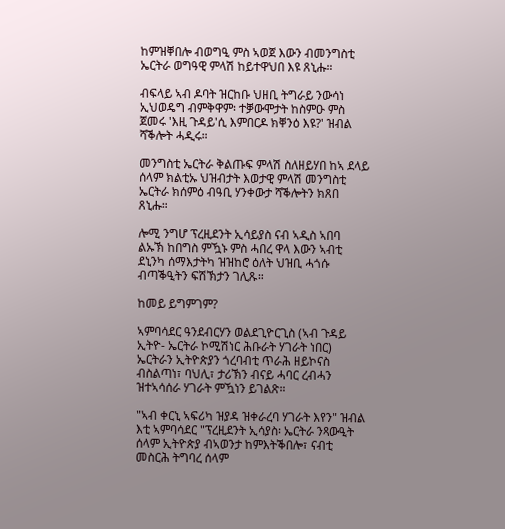ከምዝቐበሎ ብወግዒ ምስ ኣወጀ እውን ብመንግስቲ ኤርትራ ወግዓዊ ምላሽ ከይተዋህበ እዩ ጸኒሑ።

ብፍላይ ኣብ ዶባት ዝርከቡ ህዘቢ ትግራይ ንውሳነ ኢህወዴግ ብምቅዋም፡ ተቓውሞታት ከስምዑ ምስ ጀመሩ 'እዚ ጉዳይ'ሲ እምበርዶ ክቐንዕ እዩ?' ዝብል ሻቕሎት ሓዲሩ።

መንግስቲ ኤርትራ ቅልጡፍ ምላሽ ስለዘይሃበ ከኣ ደላይ ሰላም ክልቲኡ ህዝብታት እወታዊ ምላሽ መንግስቲ ኤርትራ ክሰምዕ ብዓቢ ሃንቀውታ ሻቕሎትን ክጸበ ጸኒሑ።

ሎሚ ንግሆ ፕረዚደንት ኢሳይያስ ናብ ኣዲስ ኣበባ ልኡኽ ከበግስ ምዃኑ ምስ ሓበረ ዋላ እውን ኣብቲ ደኒንካ ሰማእታትካ ዝዝከሮ ዕለት ህዝቢ ሓጎሱ ብጣቕዒትን ፍሽኽታን ገሊጹ።

ከመይ ይግምገም?

ኣምባሳደር ዓንደብርሃን ወልደጊዮርጊስ (ኣብ ጉዳይ ኢትዮ- ኤርትራ ኮሚሽነር ሕቡራት ሃገራት ነበር) ኤርትራን ኢትዮጵያን ጎረባብቲ ጥራሕ ዘይኮናስ ብስልጣነ፣ ባህሊ፣ ታሪኽን ብናይ ሓባር ረብሓን ዝተኣሳሰራ ሃገራት ምዃነን ይገልጽ።

"ኣብ ቀርኒ ኣፍሪካ ዝያዳ ዝቀራረባ ሃገራት እየን" ዝብል እቲ ኣምባሳደር "ፕረዚደንት ኢሳያስ፡ ኤርትራ ንጻውዒት ሰላም ኢትዮጵያ ብኣወንታ ከምእትቕበሎ፣ ናብቲ መስርሕ ትግባረ ሰላም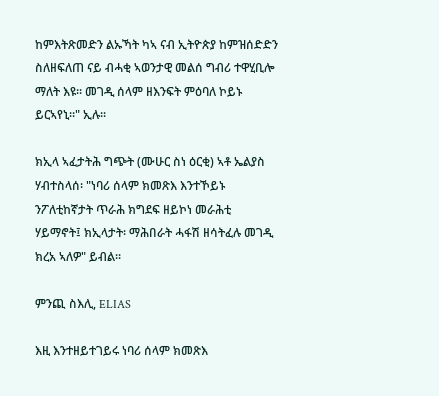ከምእትጽመድን ልኡኻት ካኣ ናብ ኢትዮጵያ ከምዝሰድድን ስለዘፍለጠ ናይ ብሓቂ ኣወንታዊ መልሰ ግብሪ ተዋሂቢሎ ማለት እዩ። መገዲ ሰላም ዘእንፍት ምዕባለ ኮይኑ ይርኣየኒ።" ኢሉ።

ክኢላ ኣፈታትሕ ግጭት (ሙሁር ስነ ዕርቂ) ኣቶ ኤልያስ ሃብተስላሰ፡ "ነባሪ ሰላም ክመጽእ እንተኾይኑ ንፖለቲከኛታት ጥራሕ ክግደፍ ዘይኮነ መራሕቲ ሃይማኖት፤ ክኢላታት፡ ማሕበራት ሓፋሽ ዘሳትፈሉ መገዲ ክረአ ኣለዎ" ይብል።

ምንጪ ስእሊ, ELIAS

እዚ እንተዘይተገይሩ ነባሪ ሰላም ክመጽእ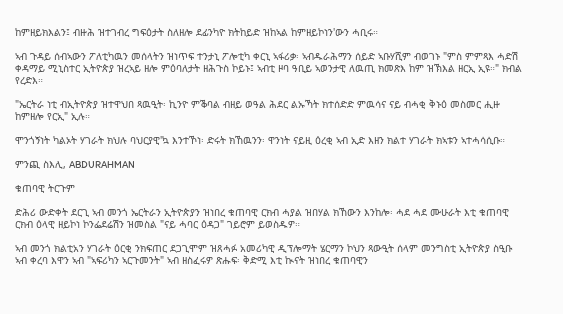ከምዘይክእልን፤ ብዙሕ ዝተገብረ ግፍዕታት ስለዘሎ ደፊንካዮ ክትከይድ ዝከኣል ከምዘይኮነን'ውን ሓቢሩ።

ኣብ ጉዳይ ሰብኣውን ፖለቲካዉን መሰላትን ዝነጥፍ ተንታኒ ፖሎቲካ ቀርኒ ኣፋሪቃ፡ ኣብዱራሕማን ሰይድ ኣቡሃሺም ብወገኑ "ምስ ምምጻእ ሓድሽ ቀዳማይ ሚኒስተር ኢትዮጵያ ዝረኣይ ዘሎ ምዕባለታት ዘሕጉስ ኮይኑ፤ ኣብቲ ዞባ ዓቢይ ኣወንታዊ ለዉጢ ክመጽእ ከም ዝኽእል ዘርኢ ኢዩ።" ክብል የረድእ።

"ኤርትራ ነቲ ብኢትዮጵያ ዝተዋህበ ጻዉዒት፡ ኪንዮ ምቕባል ብዘይ ወዓል ሕደር ልኡኻት ክተሰድድ ምዉሳና ናይ ብሓቂ ቅኑዕ መስመር ሒዙ ከምዘሎ የርኢ" ኢሉ።

ሞንጎኝነት ካልኦት ሃገራት ክህሉ ባህርያዊ'ኳ እንተኾነ፡ ድሩት ክኸዉንን፡ ዋንነት ናይዚ ዕረቂ ኣብ ኢድ እዘን ክልተ ሃገራት ክኣቱን ኣተሓሳሲቡ።

ምንጪ ስእሊ, ABDURAHMAN

ቁጠባዊ ትርጉም

ድሕሪ ውድቀት ደርጊ ኣብ መንጎ ኤርትራን ኢትዮጵያን ዝነበረ ቁጠባዊ ርክብ ሓያል ዝበሃል ክኸውን እንከሎ፡ ሓደ ሓደ ሙሁራት እቲ ቁጠባዊ ርክብ ዕላዊ ዘይኮነ ኮንፌደሬሽን ዝመስል "ናይ ሓባር ዕዳጋ" ገይሮም ይወስዱዎ።

ኣብ መንጎ ክልቲአን ሃገራት ዕርቂ ንክፍጠር ደጋጊሞም ዝጸሓፉ አመሪካዊ ዲፕሎማት ሄርማን ኮህን ጻውዒት ሰላም መንግስቲ ኢትዮጵያ ስዒቡ ኣብ ቀረባ እዋን ኣብ "ኣፍሪካን ኣርጉመንት" ኣብ ዘስፈሩዎ ጽሑፍ፡ ቅድሚ እቲ ኲናት ዝነበረ ቁጠባዊን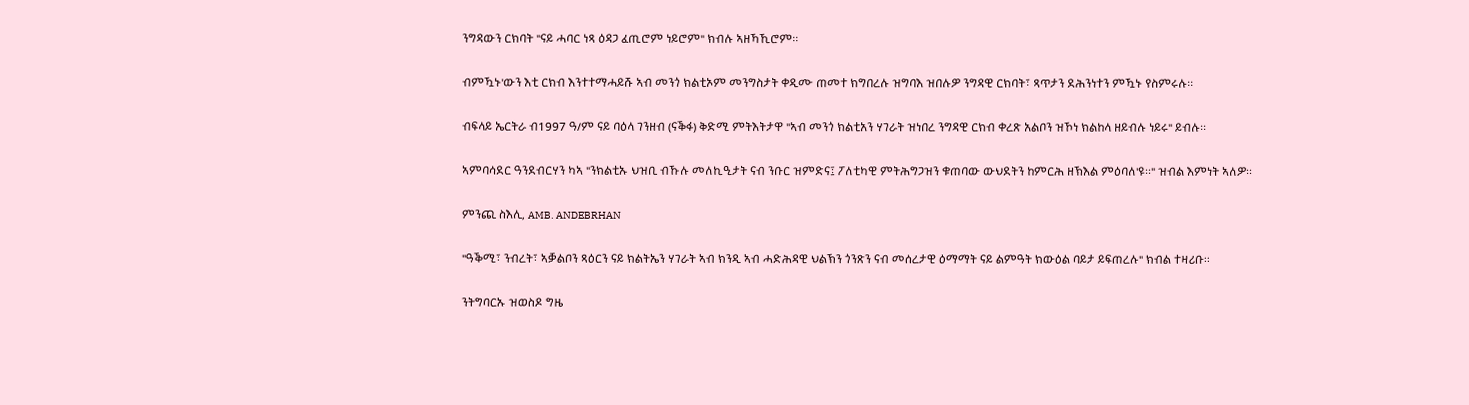ንግዳውን ርክባት "ናይ ሓባር ነጻ ዕዳጋ ፈጢሮም ነይሮም" ክብሉ ኣዘኻኺሮም።

ብምዃኑ'ውን እቲ ርክብ እንተተማሓይሹ ኣብ መንጎ ክልቲኦም መንግስታት ቀዲሙ ጠመተ ክግበረሉ ዝግባእ ዝበሉዎ ንግዳዊ ርክባት፣ ጻጥታን ደሕንነተን ምዃኑ የስምሩሉ።

ብፍላይ ኤርትራ ብ1997 ዓ/ም ናይ ባዕላ ገንዘብ (ናቕፋ) ቅድሚ ምትእትታዋ "ኣብ መንጎ ክልቲአን ሃገራት ዝነበረ ንግዳዊ ርክብ ቀረጽ አልቦን ዝኾነ ክልከላ ዘይብሉ ነይሩ" ይብሉ።

ኣምባሳደር ዓንደብርሃን ካኣ "ንክልቲኡ ህዝቢ ብኹሉ መለኪዒታት ናብ ንቡር ዝምድና፤ ፖለቲካዊ ምትሕግጋዝን ቁጠባው ውህደትን ከምርሕ ዘኽእል ምዕባለ'ዩ።" ዝብል እምነት ኣለዎ።

ምንጪ ስእሊ, AMB. ANDEBRHAN

"ዓቕሚ፣ ንብረት፣ ኣቓልቦን ጻዕርን ናይ ክልትኤን ሃገራት ኣብ ክንዲ ኣብ ሓድሕዳዊ ህልኽን ጎንጽን ናብ መሰረታዊ ዕማማት ናይ ልምዓት ክውዕል ባይታ ይፍጠረሉ" ክብል ተዛሪቡ።

ንትግባርኡ ዝወስዶ ግዜ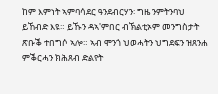ከም እምነት ኣምባሳደር ዓንደብርሃን፡ ግዜ ንምትንባህ ይኸብድ እዩ። ይኹን ዳኣ'ምበር ብኽልቲኦም መንግስታት ጽቡቕ ተበግሶ ኣሎ። ኣብ ሞንጎ ህወሓትን ህግደፍን ዝጸንሐ ምቕርሓን ክሕጸብ ድልየት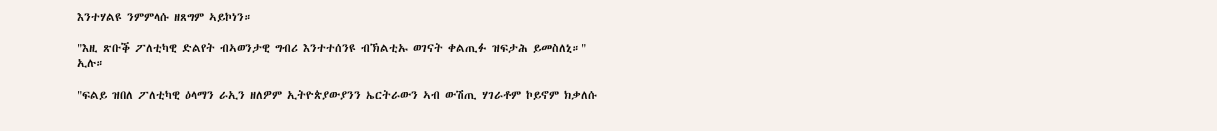እንተሃልዩ ንምምላሱ ዘጸግም ኣይኮነን።

"እዚ ጽቡቕ ፖለቲካዊ ድልየት ብኣወንታዊ ግብሪ እንተተሰንዩ ብኽልቲኡ ወገናት ቀልጢፉ ዝፍታሕ ይመስለኒ።" ኢሉ።

"ፍልይ ዝበለ ፖለቲካዊ ዕላማን ራኢን ዘለዎም ኢትዮጵያውያንን ኤርትራውን ኣብ ውሽጢ ሃገራቶም ኮይኖም ክቃለሱ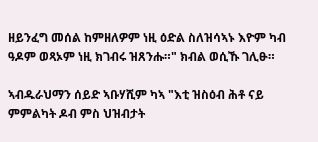ዘይንፈግ መሰል ከምዘለዎም ነዚ ዕድል ስለዝሳኣኑ እዮም ካብ ዓዶም ወጻኦም ነዚ ክገብሩ ዝጸንሑ።" ክብል ወሲኹ ገሊፁ።

ኣብዱራህማን ሰይድ ኣቡሃሺም ካኣ "እቲ ዝስዕብ ሕቶ ናይ ምምልካት ዶብ ምስ ህዝብታት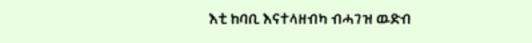እቲ ከባቢ እናተላዘብካ ብሓገዝ ዉድብ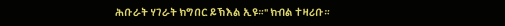ሕቡራት ሃገራት ክግበር ይኽእል ኢዩ።" ክብል ተዛሪቡ።